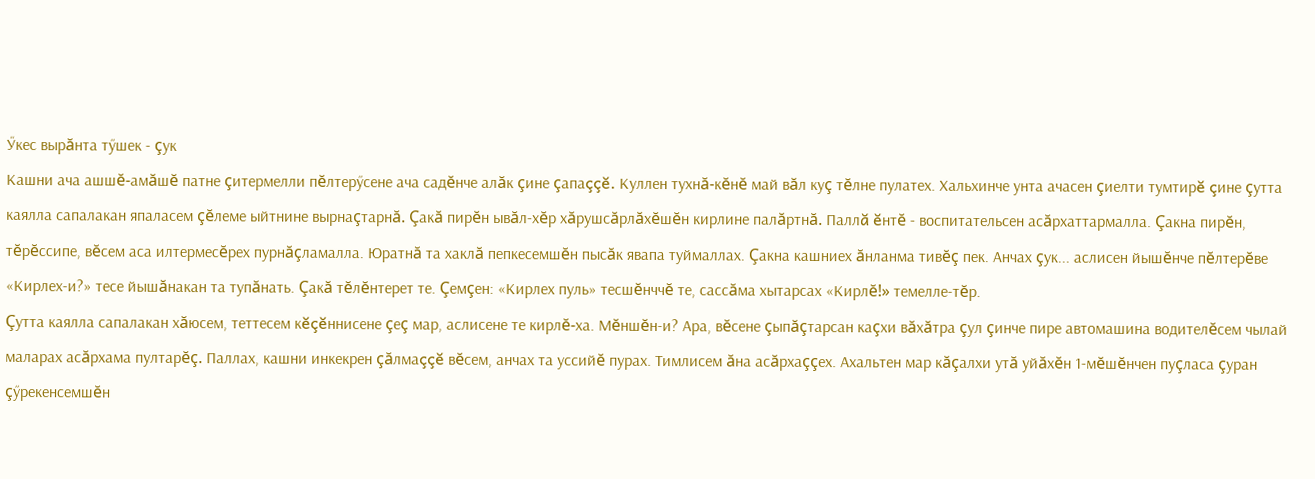Ӳкес вырăнта тӳшек - çук
Кашни ача ашшĕ-амăшĕ патне çитермелли пĕлтерӳсене ача садĕнче алăк çине çапаççĕ. Куллен тухнă-кĕнĕ май вăл куç тĕлне пулатех. Хальхинче унта ачасен çиелти тумтирĕ çине çутта каялла сапалакан япаласем çĕлеме ыйтнине вырнаçтарнă. Çакă пирĕн ывăл-хĕр хăрушсăрлăхĕшĕн кирлине палăртнă. Паллă ĕнтĕ - воспитательсен асăрхаттармалла. Çакна пирĕн, тĕрĕссипе, вĕсем аса илтермесĕрех пурнăçламалла. Юратнă та хаклă пепкесемшĕн пысăк явапа туймаллах. Çакна кашниех ăнланма тивĕç пек. Анчах çук... аслисен йышĕнче пĕлтерĕве «Кирлех-и?» тесе йышăнакан та тупăнать. Çакă тĕлĕнтерет те. Çемçен: «Кирлех пуль» тесшĕнччĕ те, сассăма хытарсах «Кирлĕ!» темелле-тĕр.
Çутта каялла сапалакан хăюсем, теттесем кĕçĕннисене çеç мар, аслисене те кирлĕ-ха. Мĕншĕн-и? Ара, вĕсене çыпăçтарсан каçхи вăхăтра çул çинче пире автомашина водителĕсем чылай маларах асăрхама пултарĕç. Паллах, кашни инкекрен çăлмаççĕ вĕсем, анчах та уссийĕ пурах. Тимлисем ăна асăрхаççех. Ахальтен мар кăçалхи утă уйăхĕн 1-мĕшĕнчен пуçласа çуран çӳрекенсемшĕн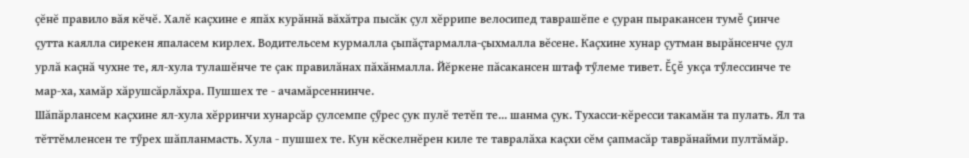çĕнĕ правило вăя кĕчĕ. Халĕ каçхине е япăх курăннă вăхăтра пысăк çул хĕррипе велосипед таврашĕпе е çуран пыракансен тумĕ çинче çутта каялла сирекен япаласем кирлех. Водительсем курмалла çыпăçтармалла-çыхмалла вĕсене. Каçхине хунар çутман вырăнсенче çул урлă каçнă чухне те, ял-хула тулашĕнче те çак правилăнах пăхăнмалла. Йĕркене пăсакансен штаф тӳлеме тивет. Ĕçĕ укçа тӳлессинче те мар-ха, хамăр хăрушсăрлăхра. Пушшех те - ачамăрсеннинче.
Шăпăрлансем каçхине ял-хула хĕрринчи хунарсăр çулсемпе çӳрес çук пулĕ тетĕп те... шанма çук. Тухасси-кĕресси такамăн та пулать. Ял та тĕттĕмленсен те тӳрех шăпланмасть. Хула - пушшех те. Кун кĕскелнĕрен киле те тавралăха каçхи сĕм çапмасăр таврăнайми пултăмăр.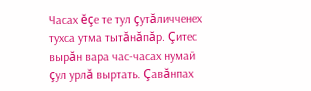Часах ĕçе те тул çутăличченех тухса утма тытăнăпăр. Çитес вырăн вара час-часах нумай çул урлă выртать. Çавăнпах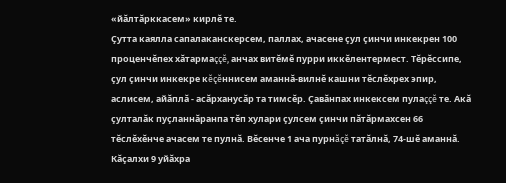«йăлтăрккасем» кирлĕ те.
Çутта каялла сапалаканскерсем, паллах, ачасене çул çинчи инкекрен 100 проценчĕпех хăтармаççĕ, анчах витĕмĕ пурри иккĕлентермест. Тĕрĕссипе, çул çинчи инкекре кĕçĕннисем аманнă-вилнĕ кашни тĕслĕхрех эпир, аслисем, айăплă - асăрханусăр та тимсĕр. Çавăнпах инкексем пулаççĕ те. Акă çулталăк пуçланнăранпа тĕп хулари çулсем çинчи пăтăрмахсен 66 тĕслĕхĕнче ачасем те пулнă. Вĕсенче 1 ача пурнăçĕ татăлнă, 74-шĕ аманнă. Кăçалхи 9 уйăхра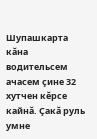Шупашкарта кăна водительсем ачасем çине 32 хутчен кĕрсе кайнă. Çакă руль умне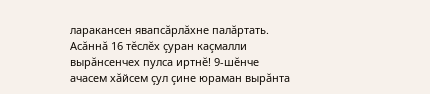ларакансен явапсăрлăхне палăртать. Асăннă 16 тĕслĕх çуран каçмалли вырăнсенчех пулса иртнĕ! 9-шĕнче ачасем хăйсем çул çине юраман вырăнта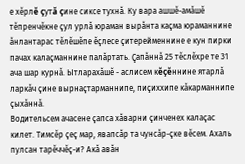е хĕрлĕ çутă çине сиксе тухнă. Ку вара ашшĕ-амăшĕ тĕпренчĕкне çул урлă юраман вырăнта каçма юраманнине ăнлантарас тĕлĕшĕпе ĕçлесе çитерейменнине е кун пирки пачах калаçманнине палăртать. Çапăннă 25 тĕслĕхре те 31 ача шар курнă. Ытларахăшĕ - аслисем кĕçĕннине ятарлă ларкăч çине вырнаçтарманнипе, пиçиххипе кăкарманнипе çыхăннă.
Водительсем ачасене çапса хăварни çинченех калаçас килет. Тимсĕр çеç мар, явапсăр та чунсăр-çке вĕсем. Ахаль пулсан тарĕччĕç-и? Акă авăн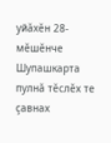уйăхĕн 28-мĕшĕнче Шупашкарта пулнă тĕслĕх те çавнах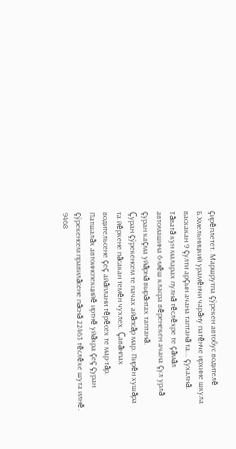çирĕплетет. Маршрутпа çӳрекен автобус водителĕ Б.Хмельницкий урамĕнчи чарăну патĕнче ирхине шкула васкакан 9 çулти арçын ачана таптанă та... çухалнă.
Тăватă кун маларах пулнă тĕслĕхре те çăмăл автомашина 6-мĕш класра вĕренекен ачана çул урлă çуран каçма уйăрнă вырăнтах таптанă.
Çуран çӳрекенсем те пачах айăпсăр мар. Пирĕн хушăра та йĕркене пăсакан темĕн чухлех. Çавăнпах водительсене çеç айăплани тĕрĕсех те мар-тăр. Патшалăх автоинспекцийĕ иртнĕ уйăхра çеç çуран çӳрекенсем правилăсене пăснă 22463 тĕслĕхе шута илнĕ. 9468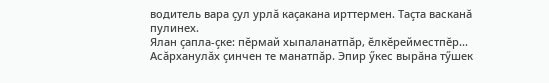водитель вара çул урлă каçакана ирттермен. Таçта васканă пулинех.
Ялан çапла-çке: пĕрмай хыпаланатпăр, ĕлкĕрейместпĕр... Асăрханулăх çинчен те манатпăр. Эпир ӳкес вырăна тӳшек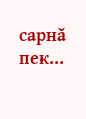сарнă пек...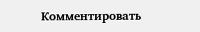Комментировать